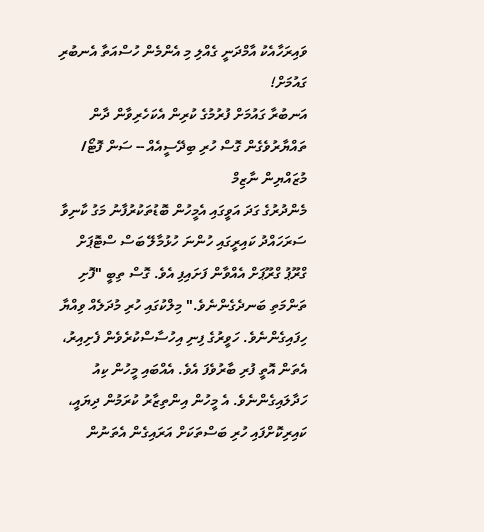ވައިރަހާއެކު އާމްދަނީ ގެއްލި މި އެންމެން ހުސްއަތާ އެނބުރި ގައުމަށް!
އަނބުރާ ގައުމަށް ފުރުމުގެ ކުރިން އެކަހެރިވާން ދާން ތައްޔާރުވެގެން ގޮސް ހުރި ބިދޭސީއެއް -- ސަން ފޮޓޯ/ މުޒައްޔިން ނާޒިމް
މެންދުރުގެ ގަދަ އަވީގައި އެމީހުން ބޮޑުތަކުރުފާނު މަގު ކާނިވާ ސަރަހައްދު ކައިރީގައި ހުންނަ ހުޅުމާލޭ ބަސް ސްޓޮޕަށް ގްރޫޕު ގްރޫޕަށް އެއްވާން ފަށައިފި އެވެ. ގޮސް ތިބީ "ފޮށި ތަންމަތި ބަނދެގެންނެވެ." މިލްކުގައި ހުރި މުދަލެއް ވިއްޔާ ހިފައިގެންނެވެ. ހަވީރުގެ ފިނި އިހުސާސްކުރެވެން ފެށިއިރު، އެތަން އޮތީ ފުރި ބާރުވެފަ އެވެ. އެއްބައި މީހުން ކިއު ހަދާލައިގެންނެވެ. އެ މީހުން އިންތިޒާރު ކުރަމުން ދިޔައީ، ކައިރިކޮށްފައި ހުރި ބަސްތަކަށް އަރައިގެން އެތަނުން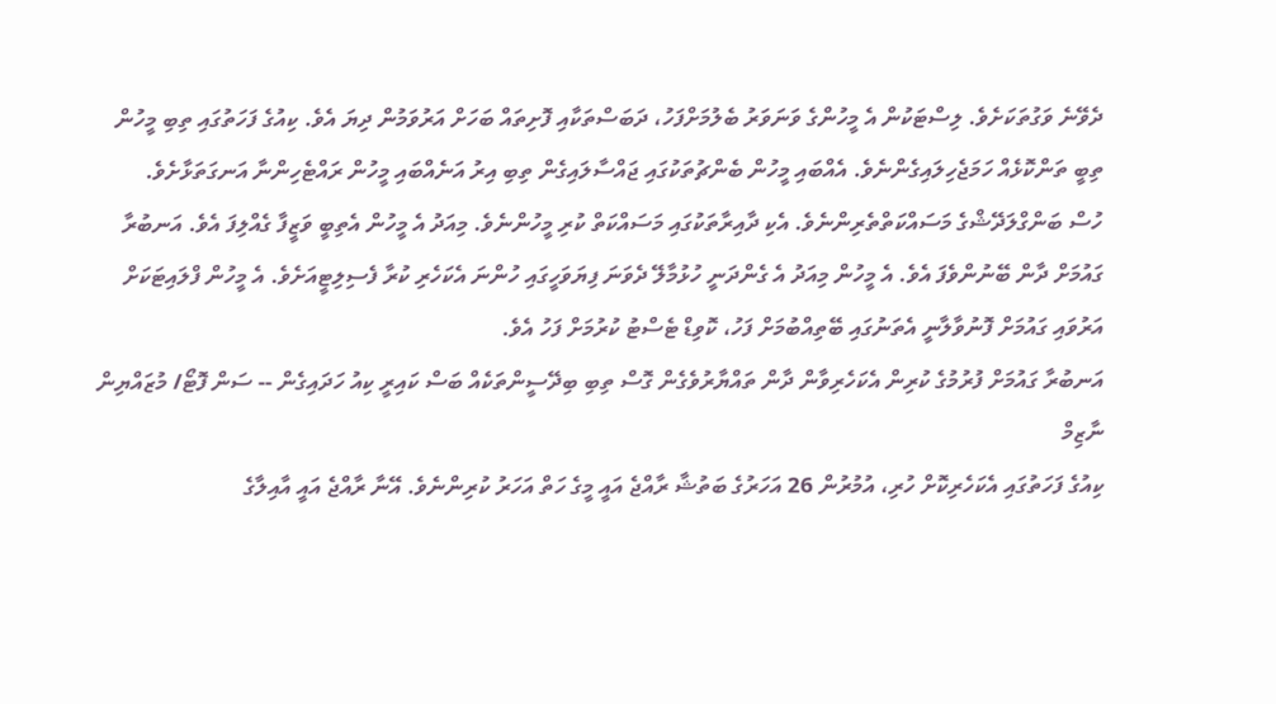ދެވޭނެ ވަގުތަކަށެވެ. ލިސްޓަކުން އެ މީހުންގެ ވަނަވަރު ބެލުމަށްފަހު، ދަބަސްތަކާއި ފޮށިތައް ބަހަށް އަރުވަމުން ދިޔަ އެވެ. ކިއުގެ ފަހަތުގައި ތިބި މީހުން ތިބީ ތަންކޮޅެއް ހަމަޖެހިލައިގެންނެވެ. އެއްބައި މީހުން ބެންޗުތަކުގައި ޖައްސާލައިގެން ތިބި އިރު އަނެއްބައި މީހުން ރައްޓެހިންނާ އަނގަތަޅާށެވެ.
ހުސް ބަންގްލަދޭޝްގެ މަސައްކަތްތެރިންނެވެ. އެކި ދާއިރާތަކުގައި މަސައްކަތް ކުރި މީހުންނެވެ. މިއަދު އެ މީހުން އެތިބީ ވަޒީފާ ގެއްލިފަ އެވެ. އަނބުރާ ގައުމަށް ދާން ބޭނުންވެފަ އެވެ. އެ މީހުން މިއަދު އެ ގެންދަނީ ހުޅުމާލޭ ދެވަނަ ފިޔަވަހީގައި ހުންނަ އެކަހެރި ކުރާ ފެސިލިޓީއަށެވެ. އެ މީހުން ފްލައިޓަކަށް އަރުވައި ގައުމަށް ފޮނުވާލާނީ އެތަނުގައި ބޭތިއްބުމަށް ފަހު، ކޮވިޑް ޓެސްޓު ކުރުމަށް ފަހު އެވެ.
އަނބުރާ ގައުމަށް ފުރުމުގެ ކުރިން އެކަހެރިވާން ދާން ތައްޔާރުވެގެން ގޮސް ތިބި ބިދޭސީންތަކެއް ބަސް ކައިރީ ކިއު ހަދައިގެން -- ސަން ފޮޓޯ/ މުޒައްޔިން ނާޒިމް
ކިއުގެ ފަހަތުގައި އެކަހެރިކޮށް ހުރި، އުމުރުން 26 އަހަރުގެ ބަތުޝާ ރާއްޖެ އައީ މީގެ ހަތް އަހަރު ކުރިންނެވެ. އޭނާ ރާއްޖެ އައީ އާއިލާގެ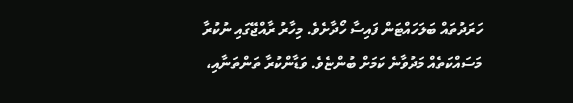ހަރަދުތައް ބަލަހައްޓަން ފައިސާ ހޯދާށެވެ. މިހާރު ރާއްޖޭގައި ނުކުރާ މަސައްކަތެއް މަދުވާނެ ކަމަށް ބުންޏެވެ. ވަޑާންކުރާ ތަންތަނާއި،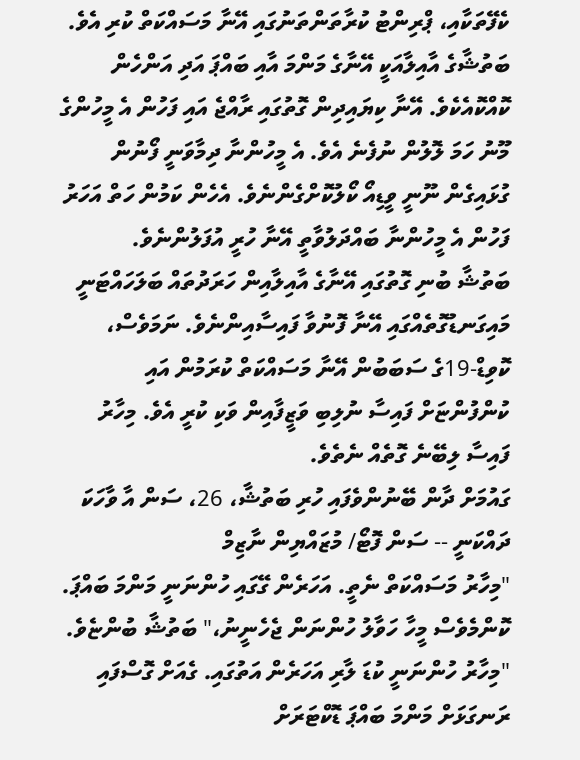ކެފޭތަކާއި، ޕްރިންޓު ކުރާތަންތަނުގައި އޭނާ މަސައްކަތް ކުރި އެވެ.
ބަތުޝާގެ އާއިލާއަކީ އޭނާގެ މަންމަ އާއި ބައްޕަ އަދި އަންހެން ކޮއްކޮއެކެވެ. އޭނާ ކިޔައިދިން ގޮތުގައި ރާއްޖެ އައި ފަހުން އެ މީހުންގެ މޫނު ހަމަ ލޮލުން ނުފެނެ އެވެ. އެ މީހުންނާ ދިމާވަނީ ފޯނުން ގުޅައިގެން ނޫނީ ވީޑިއޯ ކޯލުކޮށްގެންނެވެ. އެހެން ކަމުން ހަތް އަހަރު ފަހުން އެ މީހުންނާ ބައްދަލުވާތީ އޭނާ ހުރީ އުފަލުންނެވެ.
ބަތުޝާ ބުނި ގޮތުގައި އޭނާގެ އާއިލާއިން ހަރަދުތައް ބަލަހައްޓަނީ މައިގަނޑުގޮތެއްގައި އޭނާ ފޮނުވާ ފައިސާއިންނެވެ. ނަމަވެސް، ކޮވިޑް-19ގެ ސަބަބުން އޭނާ މަސައްކަތް ކުރަމުން އައި ކުންފުންޏަށް ފައިސާ ނުލިބި ވަޒީފާއިން ވަކި ކުރީ އެވެ. މިހާރު ފައިސާ ލިބޭނެ ގޮތެއް ނެތެވެ.
ގައުމަށް ދާން ބޭނުންވެފައި ހުރި ބަތުޝާ، 26، ސަން އާ ވާހަކަ ދައްކަނީ -- ސަން ފޮޓޯ/ މުޒައްޔިން ނާޒިމް
"މިހާރު މަސައްކަތް ނެތީ. އަހަރެން ގޭގައި ހުންނަނީ މަންމަ ބައްޕަ. ކޮންމެވެސް މީހާ ހަވާލު ހުންނަން ޖެހެނީނު،" ބަތުޝާ ބުންޏެވެ.
"މިހާރު ހުންނަނީ ކުޑަ ލާރި އަހަރެން އަތުގައި. ގެއަށް ގޮސްފައި ރަނގަޅަށް މަންމަ ބައްޕަ ޑޮކްޓަރަށް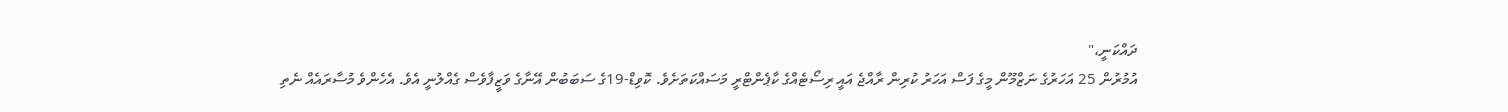ދައްކަނީ،"
އުމުރުން 25 އަހަރުގެ ނަޒްމޫން މީގެ ފަސް އަހަރު ކުރިން ރާއްޖެ އައީ ރިސޯޓެއްގެ ކާޕެންޓްރީ މަސައްކަތަށެވެ. ކޮވިޑް-19ގެ ސަބަބުން އޭނާގެ ވަޒީފާވެސް ގެއްލުނީ އެވެ. އެހެންވެ މުސާރައެއް ނެތި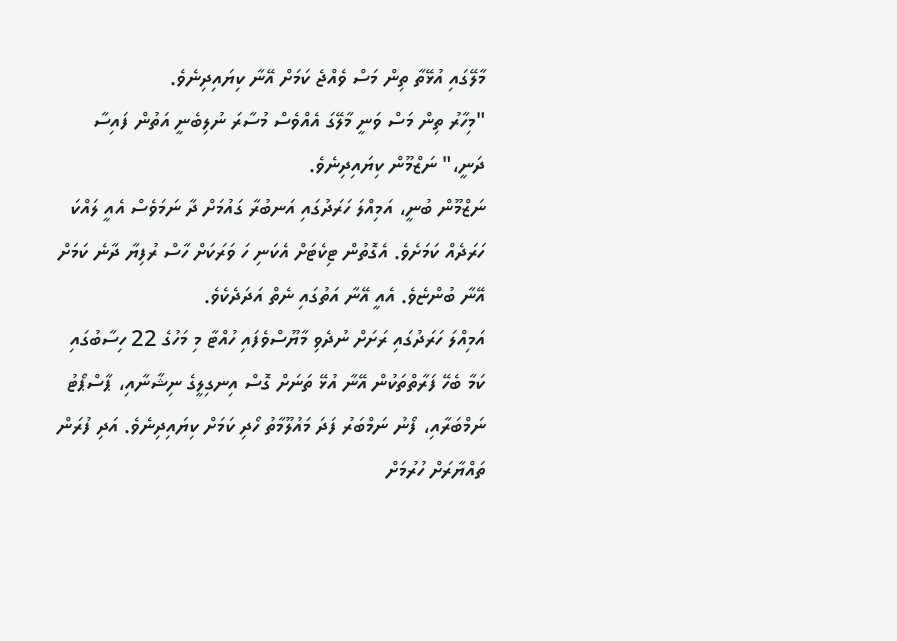މާލޭގައި އުޅޭތާ ތިން މަސް ވެއްޖެ ކަމަށް އޭނާ ކިޔައިދިނެވެ.
"މިހާރު ތިން މަސް ވަނީ މާލޭގަ އެއްވެސް މުސާރަ ނުލިބެނީ އަތުން ފައިސާ ދަނީ،" ނަޒްމޫން ކިޔައިދިނެވެ.
ނަޒްމޫން ބުނީ، އަމިއްލަ ހަރަދުގައި އަނބުރާ ގައުމަށް ދާ ނަމަވެސް އެއީ ލައްކަ ހަރަދެއް ކަމަށެވެ. އެގޮތުން ޓިކެޓަށް އެކަނި ހަ ވަރަކަށް ހާސް ރުފިޔާ ދާނެ ކަމަށް އޭނާ ބުންޏެވެ. އެއީ އޭނާ އަތުގައި ނެތް އަދަދެކެވެ.
އަމިއްލަ ހަރަދުގައި ރަށަށް ނުދެވި މާޔޫސްވެފައި ހުއްޓާ މި މަހުގެ 22 ހިސާބުގައި ކަމާ ބެހޭ ފަރާތްތަކުން އޭނާ އުޅޭ ތަނަށް ގޮސް އިނގިލީގެ ނިޝާނާއި، ޕާސްޕޯޓު ނަމްބަރާއި، ފޯނު ނަމްބަރު ފަދަ މައުލޫމާތު ހޯދި ކަމަށް ކިޔައިދިނެވެ. އަދި ފުރަން ތައްޔާރަށް ހުރުމަށް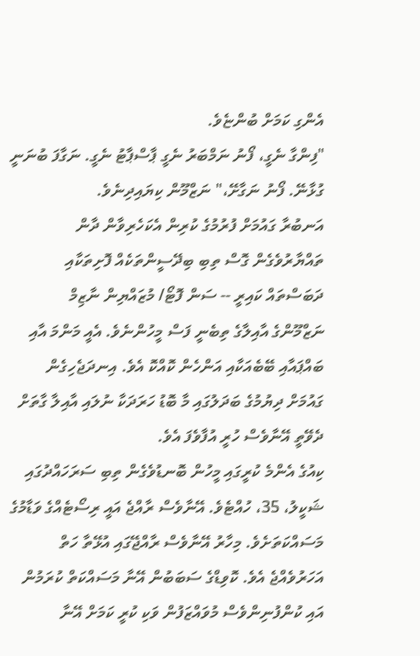އެންގި ކަމަށް ބުންޏެވެ.
"ފިންގާ ނެގީ، ފޯނު ނަމްބަރު ނެގީ ޕާސްޕާޓު ނެގީ. ނަގާފަ ބުނަނީ ގުޅާނޭ. ފޯނު ނަގާށޭ،" ނަޒްމޫން ކިޔައިދިނެވެ.
އަނބުރާ ގައުމަށް ފުރުމުގެ ކުރިން އެކަހެރިވާން ދާން ތައްޔާރުވެގެން ގޮސް ތިބި ބިދޭސީންތަކެއް ފޮށިތަކާއި ދަބަސްތައް ކައިރީ -- ސަން ފޮޓޯ/ މުޒައްޔިން ނާޒިމް
ނަޒްމޫންގެ އާއިލާގެ ތިބެނީ ފަސް މީހުންނެވެ. އެއީ މަންމަ އާއި ބައްޕައާއި ބޭބެއަކާއި އަންހެން ކޮއްކޮ އެވެ. އިނދަޖެހިގެން ގައުމަށް ދިޔުމުގެ ބަދަލުގައި މާ ބޮޑު ހަރަދަކާ ނުލައި އާއިލާ ގާތަށް ދެވޭތީ އޭނާވެސް ހުރީ އުފާވެފަ އެވެ.
ކިއުގެ އެންމެ ކުރީގައި މީހުން ބޮނޑުވެގެން ތިބި ސަރަހައްދުގައި ޝަކީލު، 35، ހުއްޓެވެ. އޭނާވެސް ރާއްޖެ އައީ ރިސޯޓެއްގެ ވަޑާމުގެ މަސައްކަތަށެވެ. މިހާރު އޭނާވެސް ރާއްޖޭގައި އުޅޭތާ ހަތް އަހަރުވެއްޖެ އެވެ. ކޮވިޑްގެ ސަބަބުން އޭނާ މަސައްކަތް ކުރަމުން އައި ކުންފުނިންވެސް މުވައްޒަފުން ވަކި ކުރީ ކަމަށް އޭނާ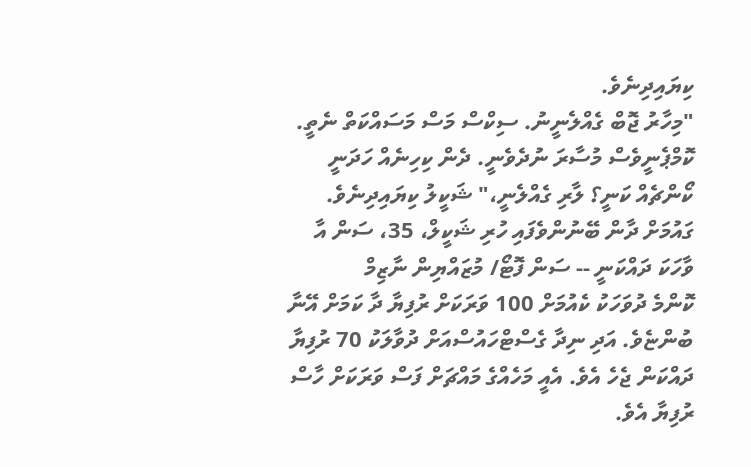ކިޔައިދިނެވެ.
"މިހާރު ޖޮބް ގެއްލެނީނު. ސިކްސް މަސް މަސައްކަތް ނެތީ. ކޮމްޕެނީވެސް މުސާރަ ނުދެވެނީ. ދެން ކިހިނެއް ހަދަނީ ކޯންޗެއް ކަނީ؟ ލާރި ގެއްލެނީ،" ޝަކީލު ކިޔައިދިނެވެ.
ގައުމަށް ދާން ބޭނުންވެފައި ހުރި ޝަކީލް، 35، ސަން އާ ވާހަކަ ދައްކަނީ -- ސަން ފޮޓޯ/ މުޒައްޔިން ނާޒިމް
ކޮންމެ ދުވަހަކު ކެއުމަށް 100 ވަރަކަށް ރުފިޔާ ދާ ކަމަށް އޭނާ ބުންޏެވެ. އަދި ނިދާ ގެސްޓްހައުސްއަށް ދުވާލަކު 70 ރުފިޔާ ދައްކަން ޖެހެ އެވެ. އެއީ މަހެއްގެ މައްޗަށް ފަސް ވަރަކަށް ހާސް ރުފިޔާ އެވެ.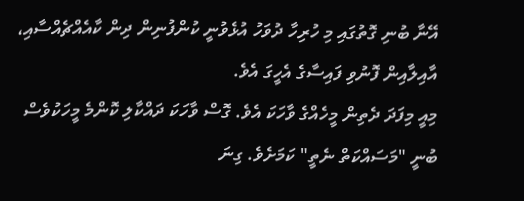އޭނާ ބުނި ގޮތުގައި މި ހުރިހާ ދުވަހު އުޅެވުނީ ކުންފުނިން ދިން ކާއެއްޗެއްސާއި، އާއިލާއިން ފޮނުވި ފައިސާގެ އެހީގަ އެވެ.
މިއީ މިފަދަ ދެތިން މީހެއްގެ ވާހަކަ އެވެ. ގޮސް ވާހަކަ ދައްކާލި ކޮންމެ މީހަކުވެސް ބުނީ "މަސައްކަތް ނެތީ" ކަމަށެވެ. ގިނަ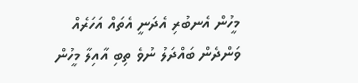މީހުން އެނބުރި އެދަނީ އެތައް އަހަރެއް ވަންދެން ބައްދަލު ނުވެ ތިބި އާއިލާ މީހުން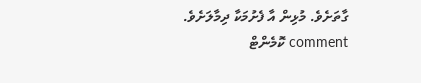ގާތަށެވެ. މުޅިން އާ ފެށުމަކާ ދިމާލަށެވެ.
comment ކޮމެންޓް